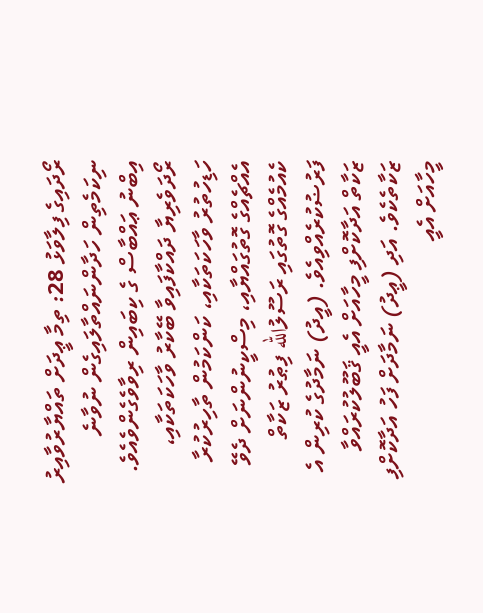ރޯދައިގެ ފިލާވަޅު 28: ތިމާ ޢީދަށް ތައްޔާރުވާއިރު ނިކަމެތިން ހަދާންނައްތާލައިގެން ނުވާނެ
އިބްނު ޢައްބާސް ގެ ކިބައިން ރިވާވެގެންވެއެވެ. ރޯދަވެރިޔާ ދައްކާފައިވާ ބޭކާރު ވާހަކަތަކާއި، ހަޑިހުތުރު ވާހަކަތަކާއި، ކަންކަމުން ތާހިރުކުރާ އެއްޗެއްގެ ގޮތުގައްޔާއި، މިސްކީނުންނަށް ދެވޭ ކެއުމެއްގެ ގޮތުގައި ރަސޫލުالله ފިޠުރު ޒަކާތް ފަރުޟުކުރެއްވިއެވެ. (އީދު) ނަމާދުގެ ކުރިން އެ ޒަކާތް އަދާކޮށްފި މީހާއަށް އެއީ ޤަބޫލުކުރައްވާ ޒަކާތެކެވެ. އަދި (ޢީދު) ނަމާދަށް ފަހު އަދާކޮށްފި މީހާއަށް އެއީ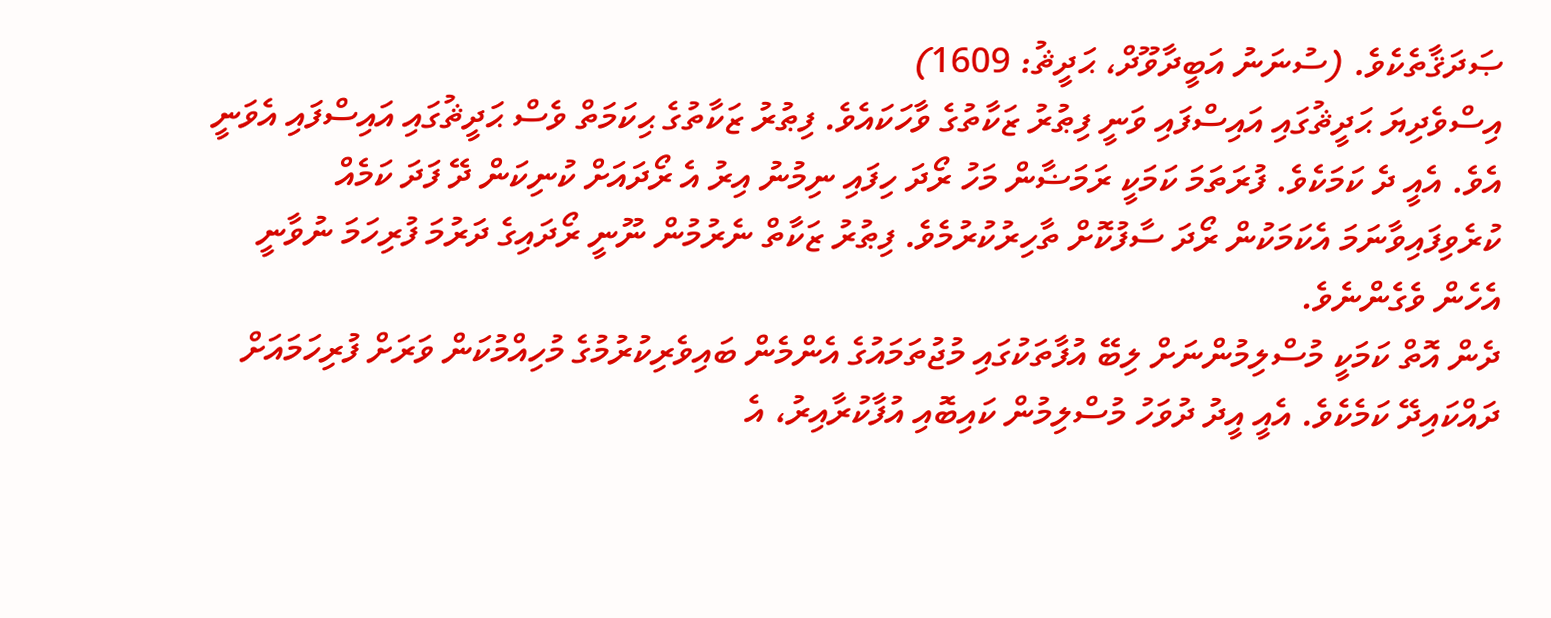ޞަދަޤާތެކެވެ. (ސުނަނު އަބީދާވޫދް، ޙަދީޘު: 1609)
އިސްވެދިޔަ ޙަދީޘުގައި އައިސްފައި ވަނީ ފިޠުރު ޒަކާތުގެ ވާހަކައެވެ. ފިޠުރު ޒަކާތުގެ ޙިކަމަތް ވެސް ޙަދީޘުގައި އައިސްފައި އެވަނީ އެވެ. އެއީ ދެ ކަމަކެވެ. ފުރަތަމަ ކަމަކީ ރަމަޟާން މަހު ރޯދަ ހިފައި ނިމުނު އިރު އެ ރޯދައަށް ކުނިކަން ދޭ ފަދަ ކަމެއް ކުރެވިފައިވާނަމަ އެކަމަކުން ރޯދަ ސާފުކޮށް ތާހިރުކުރުމެވެ. ފިޠުރު ޒަކާތް ނެރުމުން ނޫނީ ރޯދައިގެ ދަރުމަ ފުރިހަމަ ނުވާނީ އެހެން ވެގެންނެވެ.
ދެން އޮތް ކަމަކީ މުސްލިމުންނަށް ލިބޭ އުފާތަކުގައި މުޖުތަމައުގެ އެންމެން ބައިވެރިކުރުމުގެ މުހިއްމުކަން ވަރަށް ފުރިހަމައަށް ދައްކައިދޭ ކަމެކެވެ. އެއީ އީދު ދުވަހު މުސްލިމުން ކައިބޮއި އުފާކުރާއިރު، އެ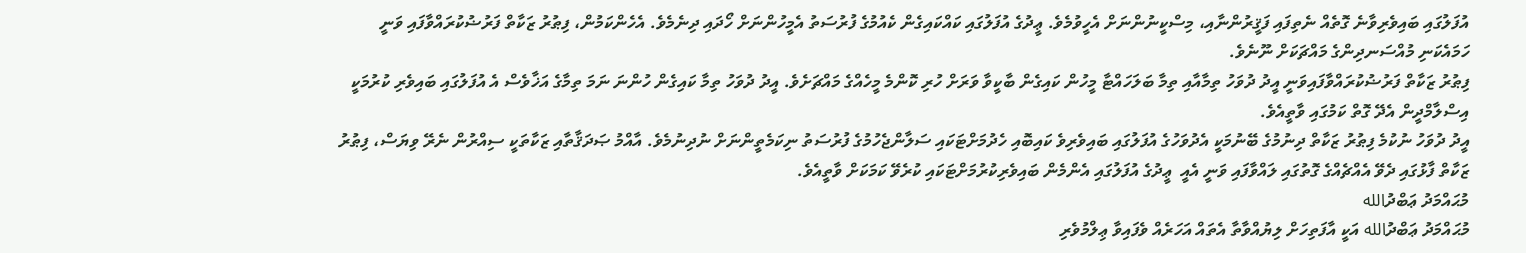އުފަލުގައި ބައިވެރިވާނެ ގޮތެއް ނެތިފައި ފަޤީރުންނާއި، މިސްކީނުންނަށް އެހީވުމެވެ. ޢީދުގެ އުފަލުގައި ކައްކައިގެން ކެއުމުގެ ފުރުސަތު އެމީހުންނަށް ހޯދައި ދިނެމެވެ. އެހެންކަމުން، ފިޠުރު ޒަކާތް ފަރުޟުކުރައްވާފައި ވަނީ ހަމައެކަނި މުއްސަނދިންގެ މައްޗަކަށް ނޫނެވެ.
ފިޠުރު ޒަކާތް ފަރުޟުކުރައްވާފައިވަނީ އީދު ދުވަހު ތިމާއާއި ތިމާ ބަލަހައްޓާ މީހުން ކައިގެން ބާކީވާ ވަރަށް ހުރި ކޮންމެ މީހެއްގެ މައްޗަށެވެ. އީދު ދުވަހު ތިމާ ކައިގެން ހުންނަ ނަމަ ތިމާގެ އަޚާވެސް އެ އުފަލުގައި ބައިވެރި ކުރުމަކީ އިސްލާމްދީން އެދޭ ގޮތް ކަމުގައި ވާތީއެވެ.
އީދު ދުވަހު ނުކުމެ ފިޠުރު ޒަކާތް ދިނުމުގެ ބޭނުމަކީ އެދުވަހުގެ އުފަލުގައި ބައިވެރިވެ ކައިބޮއި ހެދުމަށްޓަކައި ސަލާންޖެހުމުގެ ފުރުސަތު ނިކަމެތީންނަށް ނުދިނުމެވެ. އާއްމު ޞަދަޤާތާއި ޒަކާތަކީ ސިއްރުން ނެރޭ ވިޔަސް، ފިޠުރު ޒަކާތް ފާޅުގައި ދެވޭ އެއްޗެއްގެ ގޮތުގައި ލައްވާފައި ވަނީ އެއީ  ޢީދުގެ އުފަލުގައި އެންމެން ބައިވެރިކުރުމަށްޓަކައި ކުރެވޭ ކަމަކަށް ވާތީއެވެ.
މުޙައްމަދު ޢަބްދުالله
މުޙައްމަދު ޢަބްދުالله އަކީ އާފަތިހަށް ލިޔުއްވާތާ އެތައް އަހަރެއް ވެފައިވާ ޢިލްމުވެރި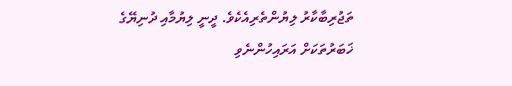ތަޖުރިބާކާރު ލިޔުންތެރިއެކެވެ. ދީނީ ލިޔުމާއި ދުނިޔޭގެ ޚަބަރުތަކަށް އަރައިހުންނެވި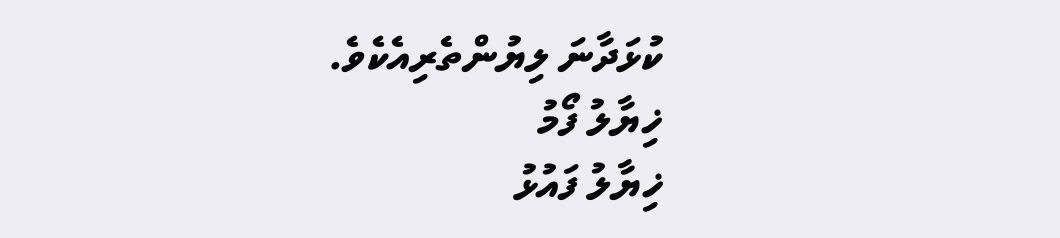ކުޅަދާނަ ލިޔުންތެރިއެކެވެ.
ޚިޔާލު ފޯމު
ޚިޔާލު ފައުޅު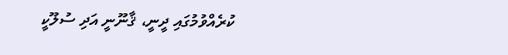ކުރެއްވުމުގައި ދީނީ، ޤާނޫނީ އަދި ސުލޫކީ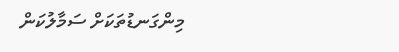މިންގަނޑުތަކަށް ސަމާލުކަން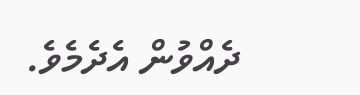ދެއްވުން އެދެމެވެ.